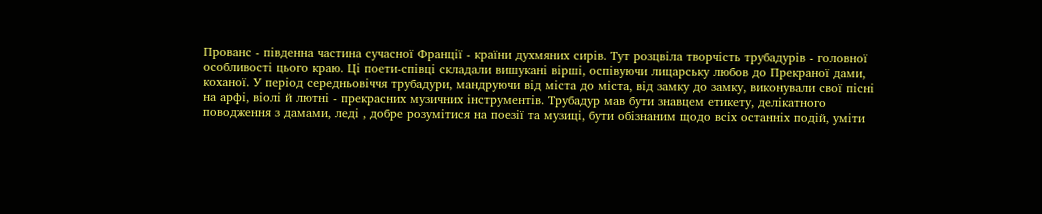Прованс - південна частина сучасної Франції - країни духмяних сирів. Тут розцвіла творчість трубадурів - головної особливості цього краю. Ці поети-співці складали вишукані вірші, оспівуючи лицарську любов до Прекраної дами, коханої. У період середньовіччя трубадури, мандруючи від міста до міста, від замку до замку, виконували свої пісні на арфі, віолі й лютні - прекрасних музичних інструментів. Трубадур мав бути знавцем етикету, делікатного поводження з дамами, леді , добре розумітися на поезії та музиці, бути обізнаним щодо всіх останніх подій, уміти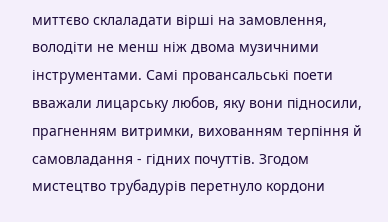миттєво склаладати вірші на замовлення, володіти не менш ніж двома музичними інструментами. Самі провансальські поети вважали лицарську любов, яку вони підносили, прагненням витримки, вихованням терпіння й самовладання - гідних почуттів. Згодом мистецтво трубадурів перетнуло кордони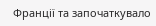Франції та започаткувало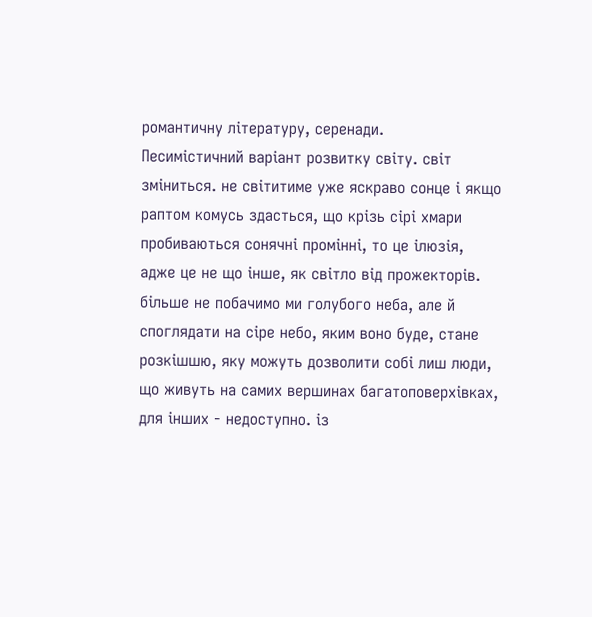романтичну літературу, серенади.
Песимістичний варіант розвитку світу. світ зміниться. не світитиме уже яскраво сонце і якщо раптом комусь здасться, що крізь сірі хмари пробиваються сонячні промінні, то це ілюзія, адже це не що інше, як світло від прожекторів. більше не побачимо ми голубого неба, але й споглядати на сіре небо, яким воно буде, стане розкішшю, яку можуть дозволити собі лиш люди, що живуть на самих вершинах багатоповерхівках, для інших - недоступно. із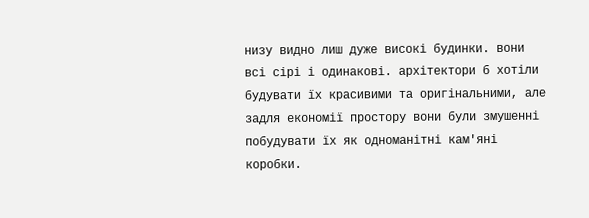низу видно лиш дуже високі будинки. вони всі сірі і одинакові. архітектори б хотіли будувати їх красивими та оригінальними, але задля економії простору вони були змушенні побудувати їх як одноманітні кам'яні коробки.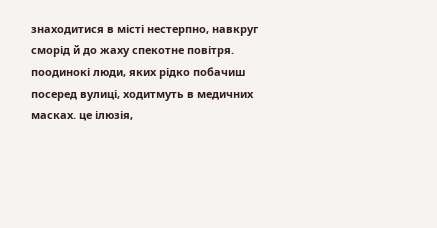знаходитися в місті нестерпно, навкруг сморід й до жаху спекотне повітря. поодинокі люди, яких рідко побачиш посеред вулиці, ходитмуть в медичних масках. це ілюзія,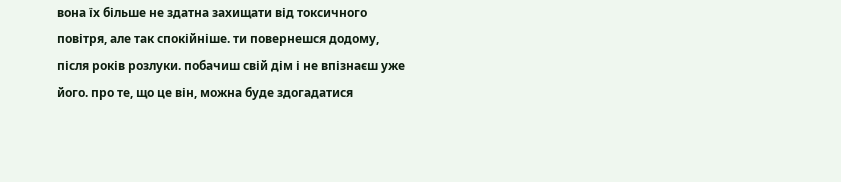вона їх більше не здатна захищати від токсичного повітря, але так спокійніше. ти повернешся додому, після років розлуки. побачиш свій дім і не впізнаєш уже його. про те, що це він, можна буде здогадатися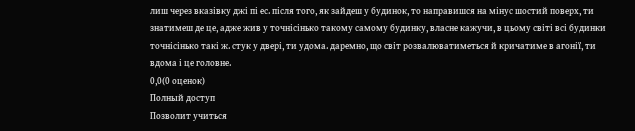лиш через вказівку джі пі ес. після того, як зайдеш у будинок, то направишся на мінус шостий поверх, ти знатимеш де це, адже жив у точнісінько такому самому будинку, власне кажучи, в цьому світі всі будинки точнісінько такі ж. стук у двері, ти удома. даремно, що світ розвалюватиметься й кричатиме в агонії, ти вдома і це головне.
0,0(0 оценок)
Полный доступ
Позволит учиться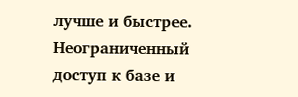лучше и быстрее. Неограниченный доступ к базе и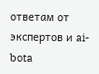ответам от экспертов и ai-bota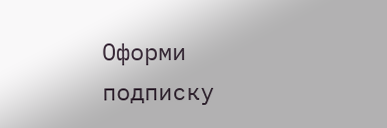Оформи подписку